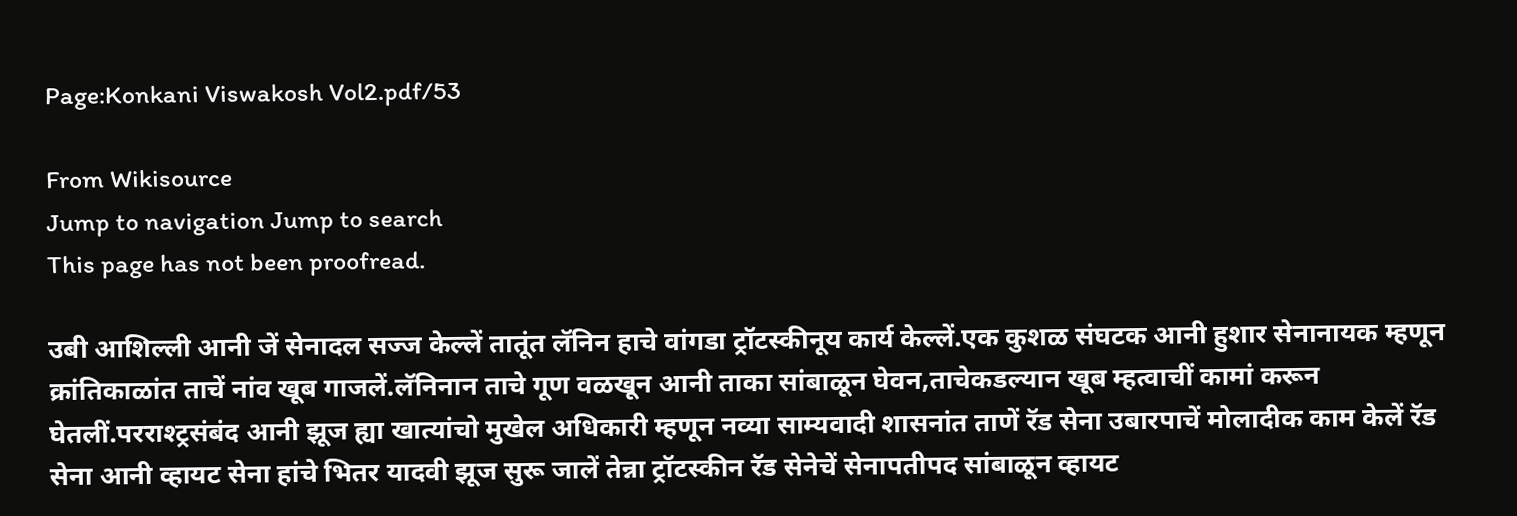Page:Konkani Viswakosh Vol2.pdf/53

From Wikisource
Jump to navigation Jump to search
This page has not been proofread.

उबी आशिल्ली आनी जें सेनादल सज्ज केल्लें तातूंत लॅनिन हाचे वांगडा ट्रॉटस्कीनूय कार्य केल्लें.एक कुशळ संघटक आनी हुशार सेनानायक म्हणून क्रांतिकाळांत ताचें नांव खूब गाजलें.लॅनिनान ताचे गूण वळखून आनी ताका सांबाळून घेवन,ताचेकडल्यान खूब म्हत्वाचीं कामां करून घेतलीं.परराश्ट्रसंबंद आनी झूज ह्या खात्यांचो मुखेल अधिकारी म्हणून नव्या साम्यवादी शासनांत ताणें रॅड सेना उबारपाचें मोलादीक काम केलें रॅड सेना आनी व्हायट सेना हांचे भितर यादवी झूज सुरू जालें तेन्ना ट्रॉटस्कीन रॅड सेनेचें सेनापतीपद सांबाळून व्हायट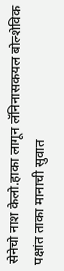सेनेचो नाश केलो.हाका लागून लॅनिनासकयल बोल्शेविक पक्षांत ताका मानाची सुवात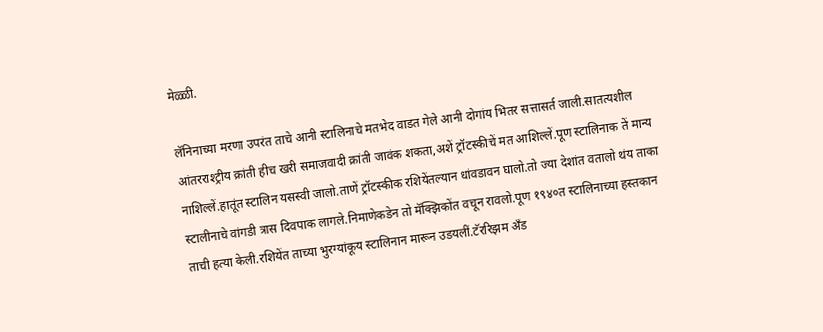मेळ्ळी.

लॅनिनाच्या मरणा उपरंत ताचे आनी स्टालिनाचे मतभेद वाडत गेले आनी दोगांय भितर सत्तासर्त जाली.सातत्यशील आंतरराश्ट्रीय क्रांती हीच खरी समाजवादी क्रांती जावंक शकता,अशें ट्रॉटस्कीचें मत आशिल्लें.पूण स्टालिनाक तें मान्य नाशिल्लें.हातूंत स्टालिन यसस्वी जालो.ताणें ट्रॉटस्कीक रशियेंतल्यान धांवडावन घालो.तो ज्या देशांत वतालो थंय ताका स्टालीनाचे वांगडी त्रास दिवपाक लागले.निमाणेकडेन तो मॅक्झिकोंत वचून रावलो.पूण १९४०त स्टालिनाच्या हस्तकान ताची हत्या केली.रशियेंत ताच्या भुरग्यांकूय स्टालिनान मारून उडयलीं.टॅररिझम ॲंड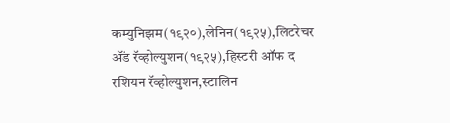कम्युनिझम(१९२०),लेनिन(१९२५),लिटरेचर ॲंड रॅव्होल्युशन(१९२५),हिस्टरी ऑफ द रशियन रॅव्होल्युशन,स्टालिन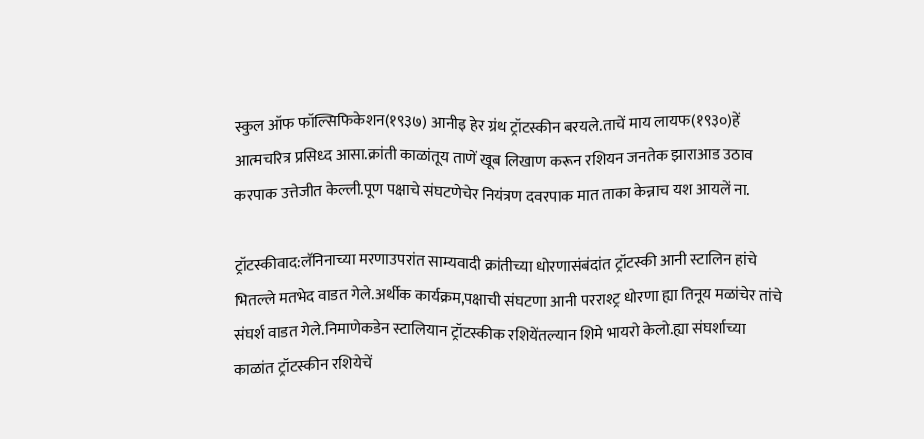स्कुल ऑफ फॉल्सिफिकेशन(१९३७) आनीइ हेर ग्रंथ ट्रॉटस्कीन बरयले.ताचें माय लायफ(१९३०)हें आत्मचरित्र प्रसिध्द आसा.क्रांती काळांतूय ताणें खूब लिखाण करून रशियन जनतेक झाराआड उठाव करपाक उत्तेजीत केल्ली.पूण पक्षाचे संघटणेचेर नियंत्रण दवरपाक मात ताका केन्नाच यश आयलें ना.

ट्रॉटस्कीवाद:लॅनिनाच्या मरणाउपरांत साम्यवादी क्रांतीच्या धोरणासंबंदांत ट्रॉटस्की आनी स्टालिन हांचे भितल्ले मतभेद वाडत गेले.अर्थीक कार्यक्रम,पक्षाची संघटणा आनी परराश्ट्र धोरणा ह्या तिनूय मळांचेर तांचे संघर्श वाडत गेले.निमाणेकडेन स्टालियान ट्रॉटस्कीक रशियेंतल्यान शिमे भायरो केलो.ह्या संघर्शाच्या काळांत ट्रॉटस्कीन रशियेचें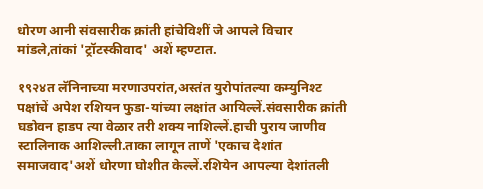धोरण आनी संवसारीक क्रांती हांचेविशीं जे आपले विचार मांडले,तांकां 'ट्रॉटस्कीवाद' अशें म्हण्टात.

१९२४त लॅनिनाच्या मरणाउपरांत,अस्तंत युरोपांतल्या कम्युनिश्ट पक्षांचें अपेश रशियन फुडा-यांच्या लक्षांत आयिल्लें.संवसारीक क्रांती घडोवन हाडप त्या वेळार तरी शक्य नाशिल्लें.हाची पुराय जाणीव स्टालिनाक आशिल्ली.ताका लागून ताणें 'एकाच देशांत समाजवाद'अशें धोरणा घोशीत केल्लें.रशियेन आपल्या देशांतली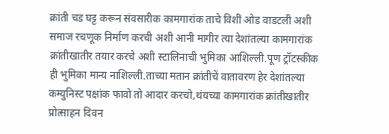क्रांती चड घट्ट करून संवसारीक कामगारांक ताचे विशीं ओड वाडटली अशी समाज रचणूक निर्माण करची अशी आनी मागीर त्या देशांतल्या कामगारांक क्रांतीखातीर तयार करचे अशी स्टालिनाची भुमिका आशिल्ली.पूण ट्रॉटस्कीक ही भुमिका मान्य नाशिल्ली.ताच्या मतान क्रांतीचें वातावरण हेर देशांतल्या कम्युनिस्ट पक्षांक फावो तो आदार करचो,थंयच्या कामगारांक क्रांतीखातीर प्रोत्साहन दिवन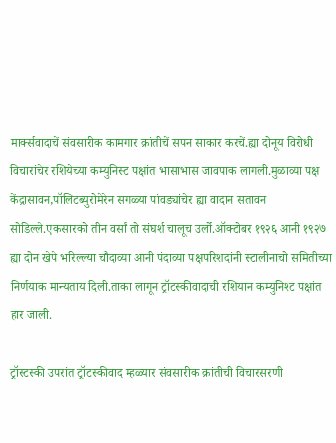मार्क्सवादाचें संवसारीक कामगार क्रांतीचें सपन साकार करचें.ह्या दोनूय विरोधी विचारांचेर रशियेच्या कम्युनिस्ट पक्षांत भासाभास जावपाक लागली.मुळाव्या पक्ष केंद्रासावन,पॉलिटब्युरोमेरेन सगळ्या पांवड्यांचेर ह्या वादान सतावन सोडिल्ले.एकसारको तीन वर्सां तो संघर्श चालूच उर्लो.ऑक्टोबर १९२६ आनी १९२७ ह्या दोन खेपे भरिल्ल्या चौदाव्या आनी पंदाव्या पक्षपरिशदांनी स्टालीनाचो समितीच्या निर्णयाक मान्यताय दिली.ताका लागून ट्रॉटस्कीवादाची रशियान कम्युनिश्ट पक्षांत हार जाली.

ट्रॉस्टस्की उपरांत ट्रॉटस्कीवाद म्हळ्यार संवसारीक क्रांतीची विचारसरणी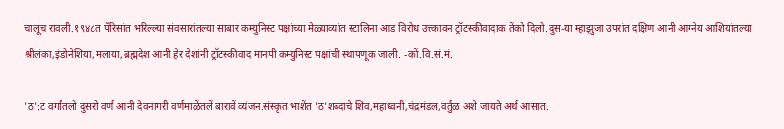चालूच रावली.१९४८त पॅरिसांत भरिल्ल्या संवसारांतल्या साबार कम्युनिस्ट पक्षांच्या मेळ्याव्यांत स्टालिना आड विरोध उत्त्कावन ट्रॉटस्कीवादाक तेंको दिलो.दुस-या म्हाझुजा उपरांत दक्षिण आनी आग्नेय आशियांतल्या श्रीलंका,इंडोनेशिया,मलाया,ब्रह्मदेश आनी हेर देशांनी ट्रॉटस्कीवाद मानपी कम्युनिस्ट पक्षांची स्थापणूक जाली. -कों.वि.सं.मं.

'ठ':ट वर्गांतलो दुसरो वर्ण आनी देवनागरी वर्णमाळेंतलें बारावें व्यंजन.संस्कृत भाशेंत 'ठ'शब्दाचे शिव,महाध्वनी,चंद्रमंडल,वर्तुळ अशे जायते अर्थ आसात.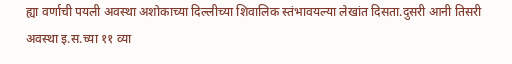ह्या वर्णाची पयली अवस्था अशोकाच्या दिल्लीच्या शिवालिक स्तंभावयल्या लेखांत दिसता.दुसरी आनी तिसरी अवस्था इ.स.च्या ११ व्या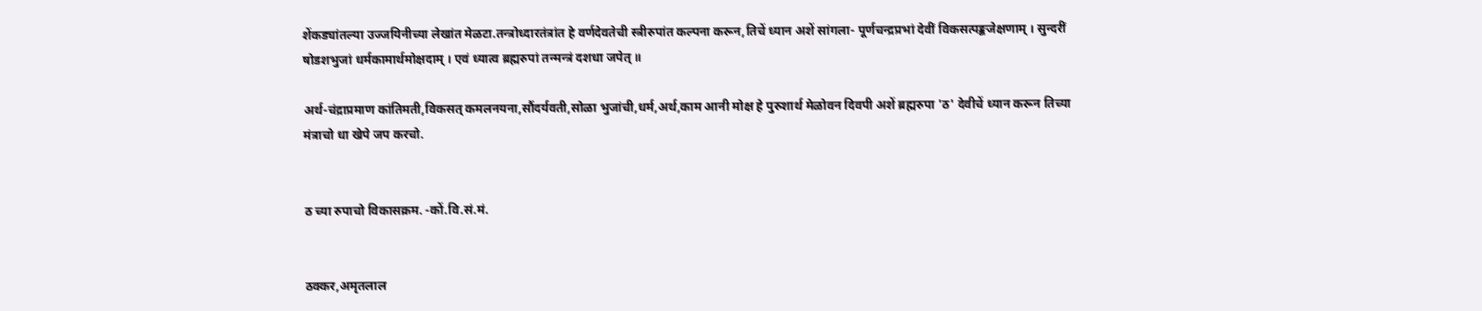शेंकड्यांतल्या उज्जयिनीच्या लेखांत मेळटा.तन्त्रोध्दारतंत्रांत हे वर्णदेवतेची स्त्रीरुपांत कल्पना करून,तिचें ध्यान अशें सांगला- पूर्णचन्द्रप्रभां देवीं विकसत्पङ्कजेक्षणाम् । सुन्दरीं षोडशभुजां धर्मकामार्थमोक्षदाम् । एवं ध्यात्व ब्रह्मरुपां तन्मन्त्रं दशधा जपेत् ॥

अर्थ-चंद्राप्रमाण कांतिमती,विकसत् कमलनयना,सौंदर्यवती,सोळा भुजांची,धर्म,अर्थ,काम आनी मोक्ष हे पुरुशार्थ मेळोवन दिवपी अशें ब्रह्मरुपा 'ठ' देवीचें ध्यान करून तिच्या मंत्राचो धा खेपे जप करचो.


ठ च्या रुपाचो विकासक्रम. -कों.वि.सं.मं.


ठक्कर,अमृतलाल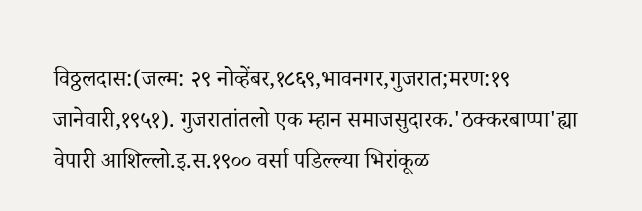विठ्ठलदास:(जल्म: २९ नोव्हेंबर,१८६९,भावनगर,गुजरात;मरण:१९ जानेवारी,१९५१). गुजरातांतलो एक म्हान समाजसुदारक.'ठक्करबाप्पा'ह्या वेपारी आशिल्लो.इ.स.१९०० वर्सा पडिल्ल्या भिरांकूळ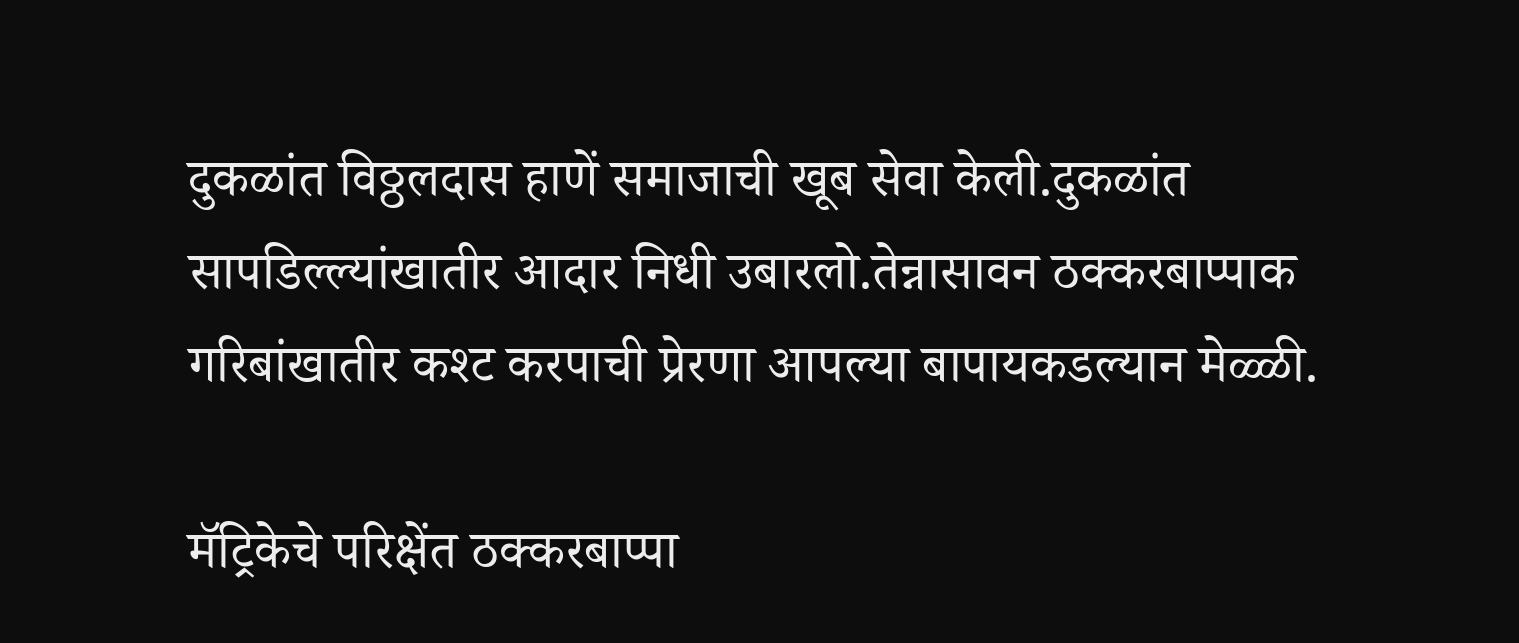दुकळांत विठ्ठलदास हाणें समाजाची खूब सेवा केली.दुकळांत सापडिल्ल्यांखातीर आदार निधी उबारलो.तेन्नासावन ठक्करबाप्पाक गरिबांखातीर कश्ट करपाची प्रेरणा आपल्या बापायकडल्यान मेळ्ळी.

मॅट्रिकेचे परिक्षेंत ठक्करबाप्पा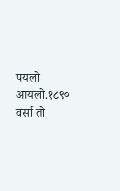पयलो आयलो.१८९० वर्सा तो